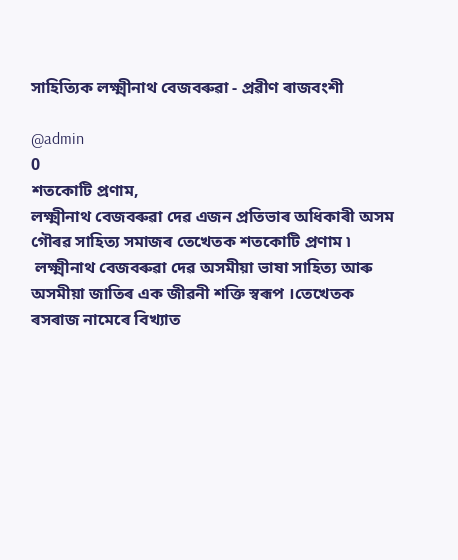সাহিত্যিক লক্ষ্মীনাথ বেজবৰুৱা - প্ৰৱীণ ৰাজবংশী

@admin
0
শতকোটি প্ৰণাম,
লক্ষ্মীনাথ বেজবৰুৱা দেৱ এজন প্ৰতিভাৰ অধিকাৰী অসম গৌৰৱ সাহিত্য সমাজৰ তেখেতক শতকোটি প্ৰণাম ৷
 লক্ষ্মীনাথ বেজবৰুৱা দেৱ অসমীয়া ভাষা সাহিত্য আৰু অসমীয়া জাতিৰ এক জীৱনী শক্তি স্বৰূপ ।তেখেতক ৰসৰাজ নামেৰে বিখ্যাত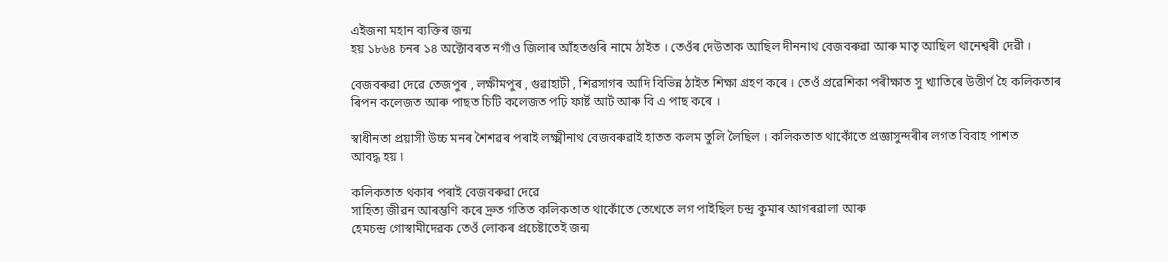এইজনা মহান ব্যক্তিৰ জন্ম
হয় ১৮৬৪ চনৰ ১৪ অক্টোবৰত নগাঁও জিলাৰ আঁহতগুৰি নামে ঠাইত । তেওঁৰ দেউতাক আছিল দীননাথ বেজবৰুৱা আৰু মাতৃ আছিল থানেশ্বৰী দেৱী ।

বেজবৰুৱা দেৱে তেজপুৰ , লক্ষীমপুৰ , গুৱাহাটী , শিৱসাগৰ আদি বিভিন্ন ঠাইত শিক্ষা গ্ৰহণ কৰে । তেওঁ প্ৰৱেশিকা পৰীক্ষাত সু খ্যাতিৰে উত্তীৰ্ণ হৈ কলিকতাৰ ৰিপন কলেজত আৰু পাছত চিটি কলেজত পঢ়ি ফাৰ্ষ্ট আৰ্ট আৰু বি এ পাছ কৰে ।

স্বাধীনতা প্ৰয়াসী উচ্চ মনৰ শৈশৱৰ পৰাই লক্ষ্মীনাথ বেজবৰুৱাই হাতত কলম তুলি লৈছিল । কলিকতাত থাকোঁতে প্ৰজ্ঞাসুন্দৰীৰ লগত বিবাহ পাশত
আবদ্ধ হয় ৷

কলিকতাত থকাৰ পৰাই বেজবৰুৱা দেৱে
সাহিত্য জীৱন আৰম্ভণি কৰে দ্ৰুত গতিত কলিকতাত থাকোঁতে তেখেতে লগ পাইছিল চন্দ্ৰ কুমাৰ আগৰৱালা আৰু
হেমচন্দ্ৰ গোস্বামীদেৱক তেওঁ লোকৰ প্ৰচেষ্টাতেই জন্ম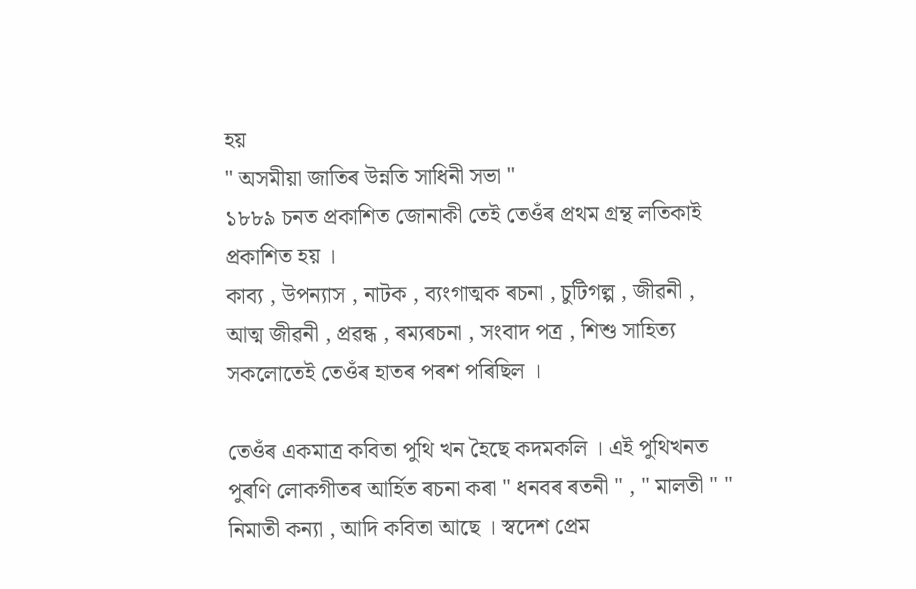হয়
" অসমীয়া জাতিৰ উন্নতি সাধিনী সভা "
১৮৮৯ চনত প্ৰকাশিত জোনাকী তেই তেওঁৰ প্ৰথম গ্ৰন্থ লতিকাই প্ৰকাশিত হয় ।
কাব্য , উপন্যাস , নাটক , ব্যংগাত্মক ৰচনা , চুটিগল্প , জীৱনী , আত্ম জীৱনী , প্ৰৱন্ধ , ৰম্যৰচনা , সংবাদ পত্ৰ , শিশু সাহিত্য সকলোতেই তেওঁৰ হাতৰ পৰশ পৰিছিল ।

তেওঁৰ একমাত্ৰ কবিতা পুথি খন হৈছে কদমকলি । এই পুথিখনত পুৰণি লোকগীতৰ আৰ্হিত ৰচনা কৰা " ধনবৰ ৰতনী " , " মালতী " " নিমাতী কন্যা , আদি কবিতা আছে । স্বদেশ প্ৰেম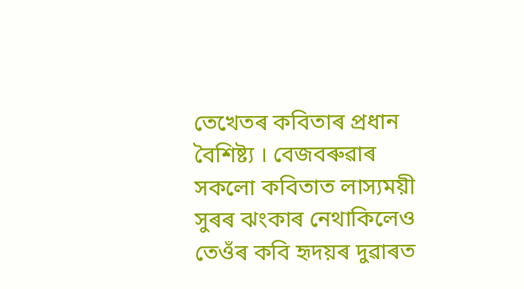তেখেতৰ কবিতাৰ প্ৰধান বৈশিষ্ট্য । বেজবৰুৱাৰ সকলো কবিতাত লাস্যময়ী সুৰৰ ঝংকাৰ নেথাকিলেও তেওঁৰ কবি হৃদয়ৰ দুৱাৰত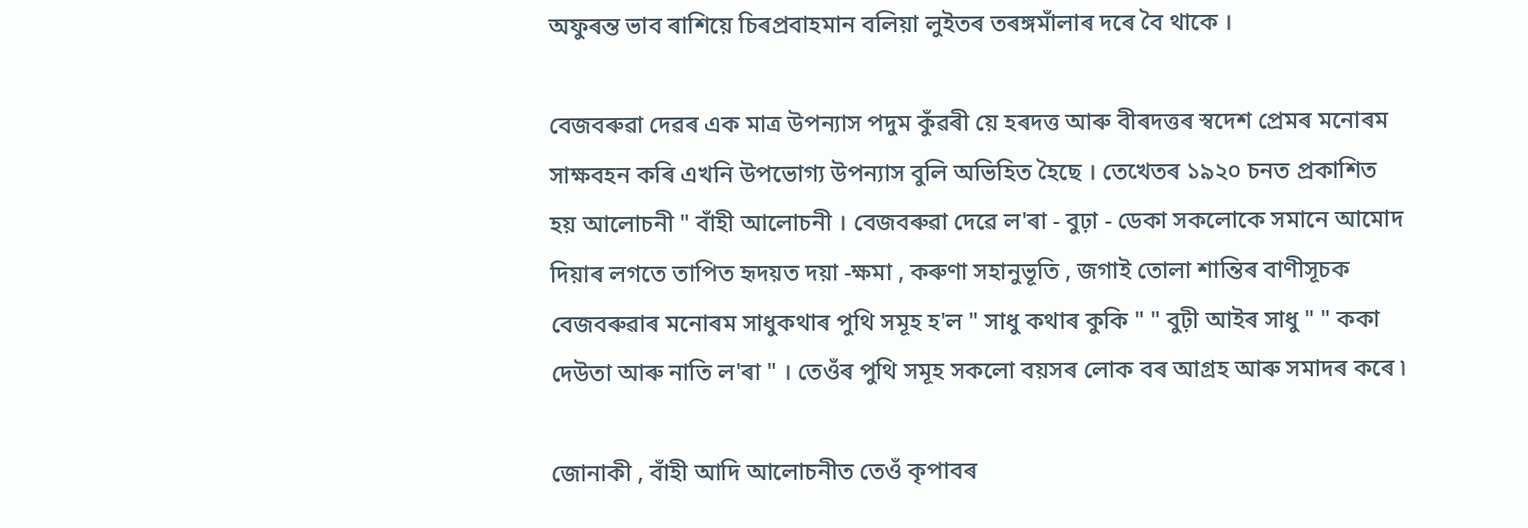অফুৰন্ত ভাব ৰাশিয়ে চিৰপ্ৰবাহমান বলিয়া লুইতৰ তৰঙ্গমাঁলাৰ দৰে বৈ থাকে ।

বেজবৰুৱা দেৱৰ এক মাত্ৰ উপন্যাস পদুম কুঁৱৰী য়ে হৰদত্ত আৰু বীৰদত্তৰ স্বদেশ প্ৰেমৰ মনোৰম সাক্ষবহন কৰি ‌এখনি উপভোগ্য উপন্যাস বুলি অভিহিত হৈছে । তেখেতৰ ১৯২০ চনত প্ৰকাশিত হয় আলোচনী " বাঁহী আলোচনী । বেজবৰুৱা দেৱে ল'ৰা - বুঢ়া - ডেকা সকলোকে সমানে আমোদ দিয়াৰ লগতে তাপিত হৃদয়ত দয়া -ক্ষমা , কৰুণা সহানুভূতি , জগাই তোলা শান্তিৰ বাণীসূচক বেজবৰুৱাৰ মনোৰম সাধুকথাৰ পুথি সমূহ হ'ল " সাধু কথাৰ কুকি " " বুঢ়ী আইৰ সাধু " " ককা দেউতা আৰু নাতি ল'ৰা " । তেওঁৰ পুথি সমূহ সকলো বয়সৰ লোক বৰ আগ্ৰহ আৰু সমাদৰ কৰে ৷

জোনাকী , বাঁহী আদি আলোচনীত তেওঁ কৃপাবৰ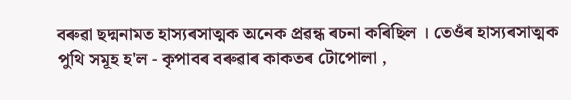বৰুৱা ছদ্মনামত হাস্যৰসাত্মক অনেক প্ৰৱন্ধ ৰচনা কৰিছিল । তেওঁৰ হাস্যৰসাত্মক পুথি সমূহ হ'ল - কৃপাবৰ বৰুৱাৰ কাকতৰ টোপোলা ,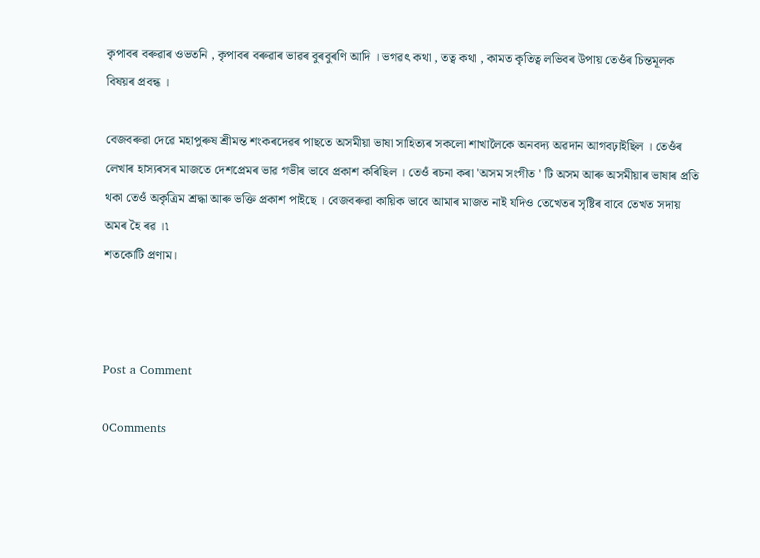কৃপাবৰ বৰুৱাৰ ওভতনি , কৃপাবৰ বৰুৱাৰ ভাৱৰ বুৰবুৰণি আদি । ভগৱৎ কথা , তত্ব কথা , কামত কৃতিত্ব লভিবৰ উপায় তেওঁৰ চিন্তমূলক বিষয়ৰ প্ৰবন্ধ ।

বেজবৰুৱা দেৱে মহাপুৰুষ শ্ৰীমন্ত শংকৰদেৱৰ পাছতে অসমীয়া ভাষা সাহিত্যৰ সকলো শাখালৈকে অনবদ্য অৱদান আগবঢ়াইছিল । তেওঁৰ লেখাৰ হাস্যৰসৰ মাজতে দেশপ্ৰেমৰ ভাৱ গভীৰ ভাবে প্ৰকাশ কৰিছিল । তেওঁ ৰচনা কৰা 'অসম সংগীত ' টি অসম আৰু অসমীয়াৰ ভাষাৰ প্ৰতি থকা তেওঁ অকৃত্ৰিম শ্ৰদ্ধা আৰু ভক্তি প্ৰকাশ পাইছে । বেজবৰুৱা কায়িক ভাবে আমাৰ মাজত নাই যদিও তেখেতৰ সৃষ্টিৰ বাবে তেখত সদায় অমৰ হৈ ৰৱ ।৷
শতকোটি প্ৰণাম।



Post a Comment

0Comments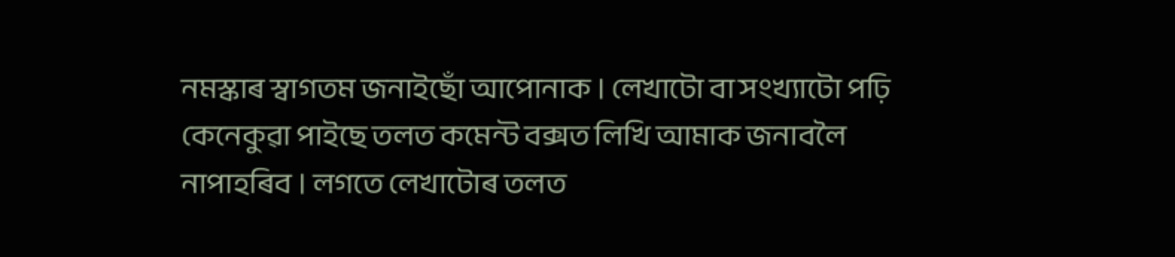নমস্কাৰ স্বাগতম জনাইছোঁ আপোনাক । লেখাটো বা সংখ্যাটো পঢ়ি কেনেকুৱা পাইছে তলত কমেন্ট বক্সত লিখি আমাক জনাবলৈ নাপাহৰিব । লগতে লেখাটোৰ তলত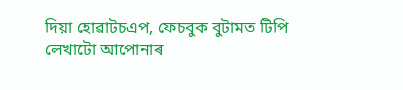দিয়া হোৱাটচএপ, ফেচবুক বুটামত টিপি লেখাটো আপোনাৰ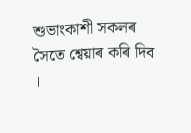শুভাংকাশী সকলৰ সৈতে শ্বেয়াৰ কৰি দিব ।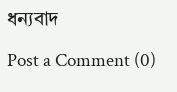ধন্যবাদ

Post a Comment (0)